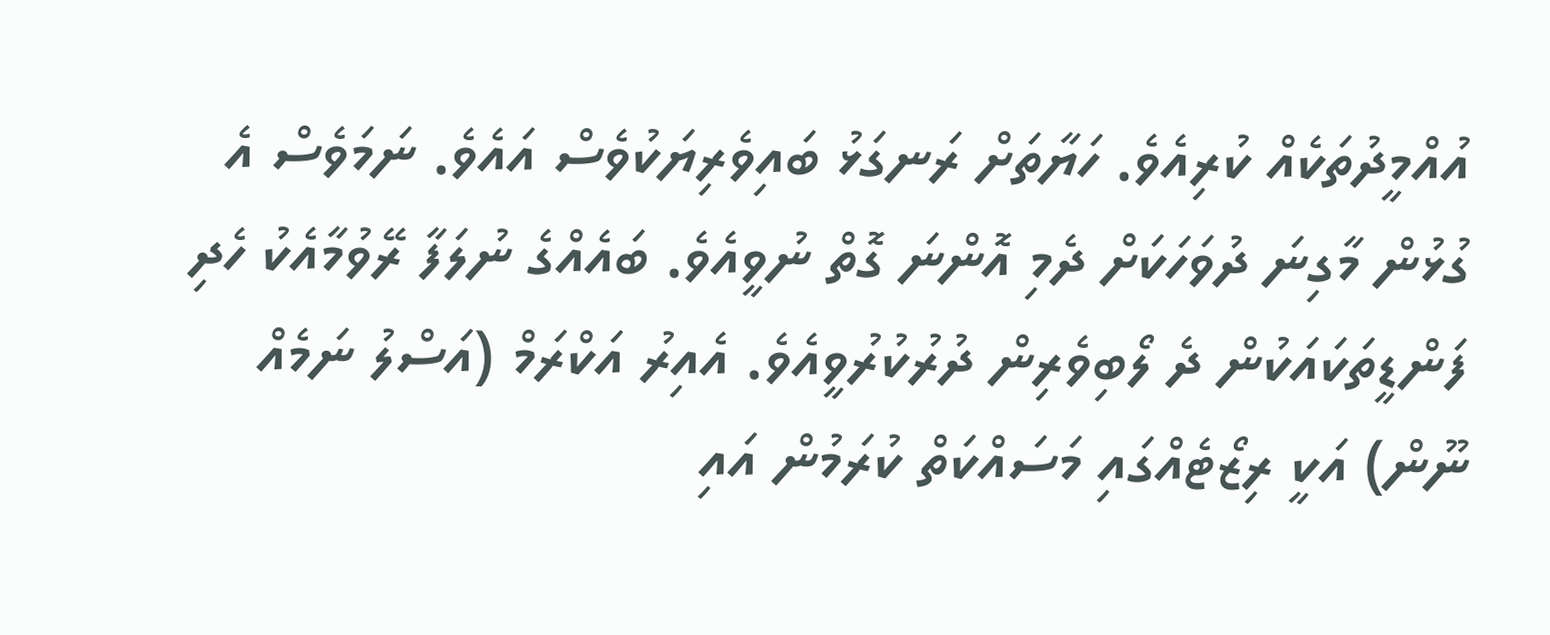އުއްމީދުތަކެއް ކުރިއެވެ. ހަޔާތަށް ރަނގަޅު ބައިވެރިޔަކުވެސް އައެވެ. ނަމަވެސް އެ ގުޅުން މާގިނަ ދުވަހަކަށް ދެމި އޮންނަ ގޮތް ނުވީއެވެ. ބައެއްގެ ނުލަފާ ރޭވުމާއެކު ހެދި ފަންޑީތަކައަކުން ދެ ލޯބިވެރިން ދުރުކުރުވީއެވެ. އެއިރު އަކްރަމް (އަސްލު ނަމެއް ނޫން) އަކީ ރިޒޯޓެއްގައި މަސައްކަތް ކުރަމުން އައި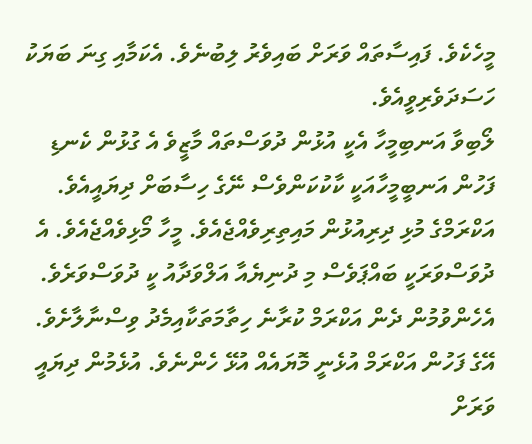މީހެކެވެ. ފައިސާތައް ވަރަށް ބައިވެރު ލިބުނެވެ. އެކަމާއި ގިނަ ބަޔަކު ހަސަދަވެރިވީއެވެ.
ލޯބިވާ އަނބިމީހާ އެކީ އުޅުން ދުވަސްތައް މާޒީވެ އެ ގުޅުން ކެނޑި ފަހުން އަނބީމީހާއަކީ ކާކުކަންވެސް ނޭގެ ހިސާބަށް ދިޔައީއެވެ. އަކްރަމްގެ މުޅި ދިރިއުޅުން މައިތިރިވެއްޖެއެވެ. މީހާ މޯޅިވެއްޖެއެވެ. އެ ދުވަސްވަރަކީ ބައްޕަވެސް މި ދުނިޔެއާ އަލްވަދާއު ކީ ދުވަސްވަރެވެ. އެހެންވުމުން ދެން އަކްރަމް ކުރާނެ ހިތާމަތަކާއިމެދު ވިސްނާލާށެވެ.
އޭގެ ފަހުން އަކްރަމް އުޅެނީ މޮޔައެއް އުޅޭ ހެންނެވެ. އުޅެމުން ދިޔައީ ވަރަށް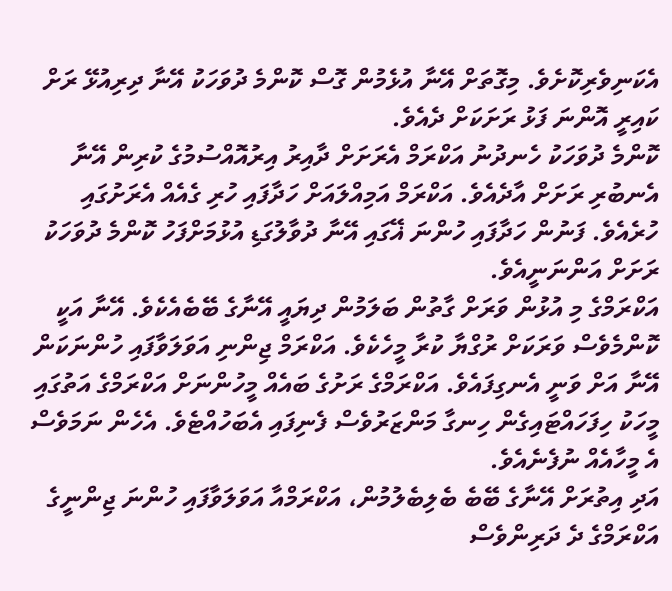އެކަނިވެރިކޮށެވެ. މިގޮތަށް އޭނާ އުޅެމުން ގޮސް ކޮންމެ ދުވަހަކު އޭނާ ދިރިއުޅޭ ރަށް ކައިރީ އޮންނަ ފަޅު ރަށަކަށް ދެއެވެ.
ކޮންމެ ދުވަހަކު ހެނދުނު އަކްރަމް އެރަށަށް ދާއިރު އިރުއޮއްސުމުގެ ކުރިން އޭނާ އެނބުރި ރަށަށް އާދެއެވެ. އަކްރަމް އަމިއްލައަށް ހަދާފައި ހުރި ގެއެއް އެރަށުގައި ހުރެއެވެ. ފަނުން ހަދާފައި ހުންނަ ޣޭގައި އޭނާ ދުވާލުގަޑި އުޅުމަށްފަހު ކޮންމެ ދުވަހަކު ރަށަށް އަންނަނީއެވެ.
އަކްރަމްގެ މި އުޅުން ވަރަށް ގާތުން ބަލަމުން ދިޔައީ އޭނާގެ ބޭބެއެކެވެ. އޭނާ އަކީ ކޮންމެވެސް ވަރަކަށް ރުގްޔާ ކުރާ މީހެކެވެ. އަކްރަމް ޖިންނި އަވަލަވާފައި ހުންނަކަން އޭނާ އަށް ވަނީ އެނގިފައެވެ. އަކްރަމްގެ ރަށުގެ ބައެއް މީހުންނަށް އަކްރަމްގެ އަތުގައި މީހަކު ހިފަހައްޓައިގެން ހިނގާ މަންޒަރުވެސް ފެނިފައި އެބަހުއްޓެވެ. އެހެން ނަމަވެސް އެ މީހާއެއް ނުފެނެއެވެ.
އަދި އިތުރަށް އޭނާގެ ބޭބެ ބެލިބެލުމުން، އަކްރަމްއާ އަވަލަވާފައި ހުންނަ ޖިންނީގެ އަކްރަމްގެ ދެ ދަރިންވެސް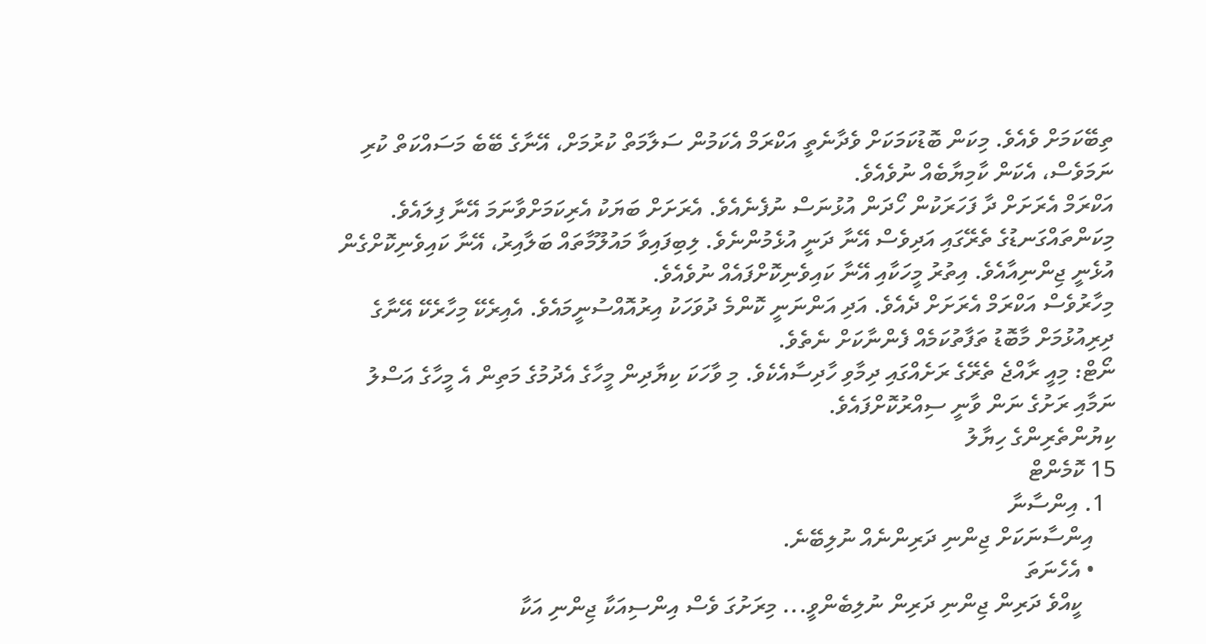ތިބޭކަމަށް ވެއެވެ. މިކަން ބޮޑުކަމަކަށް ވެދާނެތީ އަކްރަމް އެކަމުން ސަލާމަތް ކުރުމަށް، އޭނާގެ ބޭބެ މަސައްކަތް ކުރި ނަމަވެސް، އެކަން ކާމިޔާބެއް ނުވެއެވެ.
އަކްރަމް އެރަށަށް ދާ ފަހަރަކުން ހޯދަން އުޅުނަސް ނުފެނެއެވެ. އެރަށަށް ބަޔަކު އެރިކަމަށްވާނަމަ އޭނާ ފިލައެވެ.
މިކަންތައްގަނޑުގެ ތެރޭގައި އަދިވެސް އޭނާ ދަނީ އުޅެމުންނެވެ. ލިބިފައިވާ މައުލޫމާތައް ބަލާއިރު، އޭނާ ކައިވެނިކޮށްގެން އުޅެނީ ޖިންނިއާއެވެ. އިތުރު މީހަކާއި އޭނާ ކައިވެނިކޮށްފައެއް ނުވެއެވެ.
މިހާރުވެސް އަކްރަމް އެރަށަށް ދެއެވެ. އަދި އަންނަނީ ކޮންމެ ދުވަހަކު އިރުއޮއްސުނީމައެވެ. އެއިރެކޭ މިހާރެކޭ އޭނާގެ ދިރިއުޅުމަށް މާބޮޑު ތަފާތުކަމެއް ފެންނާކަށް ނެތެވެ.
ނޯޓް: މިއީ ރާއްޖެ ތެރޭގެ ރަށެއްގައި ދިމާވި ހާދިސާއެކެވެ. މި ވާހަކަ ކިޔާދިން މީހާގެ އެދުމުގެ މަތިން އެ މީހާގެ އަސްލު ނަމާއި ރަށުގެ ނަން ވާނީ ސިއްރުކޮށްފައެވެ.
ކިޔުންތެރިންގެ ހިޔާލު
15 ކޮމެންޓް
  1. އިންސާނާ
    އިންސާނަކަށް ޖިންނި ދަރިންނެއް ނުލިބޭނެ.
    • އެހެނަތަ
      ކީއްވެ ދަރިން ޖިންނި ދަރިން ނުލިބެންވީ... މިރަށުގަ ވެސް އިންސިއަކާ ޖިންނި އަކާ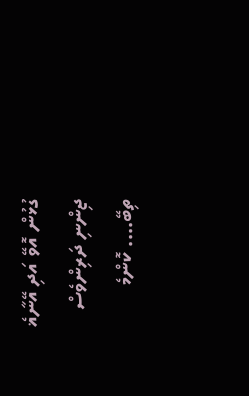ގުޅުން އޮވޭ އަދި އޭނާޣެ ޖިންނި ދަރިންވެސް ތިބޭ.... ކޮންމެ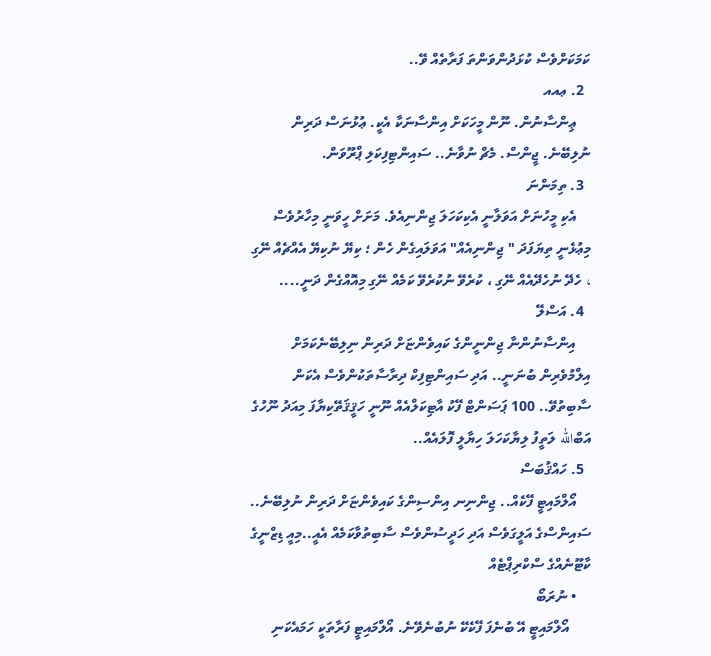ކަމަކަށްވެސް ކުޅަދުންވަންތަ ފަރާތެއް ވޭ..
  2. ޢއއ
    ޢިންސާނުން. ނޫން މީހަކަށް އިންސާނަކާ އެކީ. ޢުޅުނަސް ދަރިން ނުލިބޭނެ. ޖީންސް. މެޗް ނުވާނެ.. ސައިންޓިފިކަލި ޕްރޫވަން.
  3. ތިމަންނަ
    އެކި މީހުނަށް އަވަލާނީ އެކިކަހަލަ ޖިންނިއެވެ. މަށަށް ހީވަނީ މިހާރުވެސް މިޢުޅެނީ ތިޔަފަދަ " ޖިންނިއެއް" އަވަލައިގެން ހެން ؛ ކިޔޭ ނުކިޔޭ އެއްޗެއް ނޭގި ، ހެދޭ ނުހެދޭއެއް ނޭގި ، ކުރެވޭ ނުކުރެވޭ ކަމެއް ނޭގި މިއޮއްގެން ދަނީ....
  4. އަސްލޭ
    އިންސާނުންނާ ޖިންނީންގެ ކައިވެންޏަށް ދަރިން ނިލިބޭނެކަމަށް އިލްމުވެރިން ބުނަނީ.. އަދި ސައިންޓިފިކް ދިރާސާތަކުންވެސް އެކަން ސާބިތުވޭ.. 100 ޕަސަންޓް ފޭކު އާޓިކަލްއެއް ނޫނީ ހަޤީޤަތޭކިޔާފަ މިއަދު ނޫހުގެ އަބްالله ލަތީފު ލިޔާކަހަލަ ހިޔާލީ ފޮލައެއް..
  5. ހައްޤުބަސް
    އޯލްމައިޓީ ފޭކެއް.. ޖިންނިނ އިންސިންގެ ކައިވެންޏަށް ދަރިން ނުލިބޭނެ.. ސައިންސްގެ އަލީގަވެސް އަދި ހަދީސުންވެސް ސާބިތުވާކަމެއް އެއީ..މިއީ ޑިޒްނީގެ ކާޓޫނެއްގެ ސްކްރިޕްޓެއް
    • ނުރަބޯ
      އޯލްމައިޓީ އޭ ބުނެފަ ފޭކެކޭ ނުބުނެވޭނެ. އޯލްމައިޓީ ފަރާތަކީ ހަމައެކަނި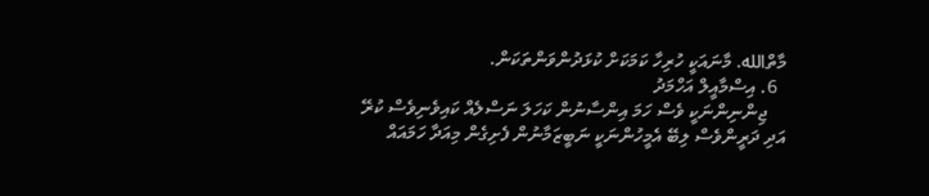މާތްالله. މާނައަކީ ހުރިހާ ކަމަކަށް ކުޅަދުންވަންތަކަން.
  6. އިސްމާއީލް އަހްމަދު
    ޖިންނިންނަކީ ވެސް ހަމަ އިންސާނުން ކަހަލަ ނަސްލެއް ކައިވެނިވެސް ކުރޭ އަދި ދަރީންވެސް ލިބޭ އެމީހުންނަކީ ނަބީޒަމާނުން ފެށިގެން މިއަދާ ހަމައައް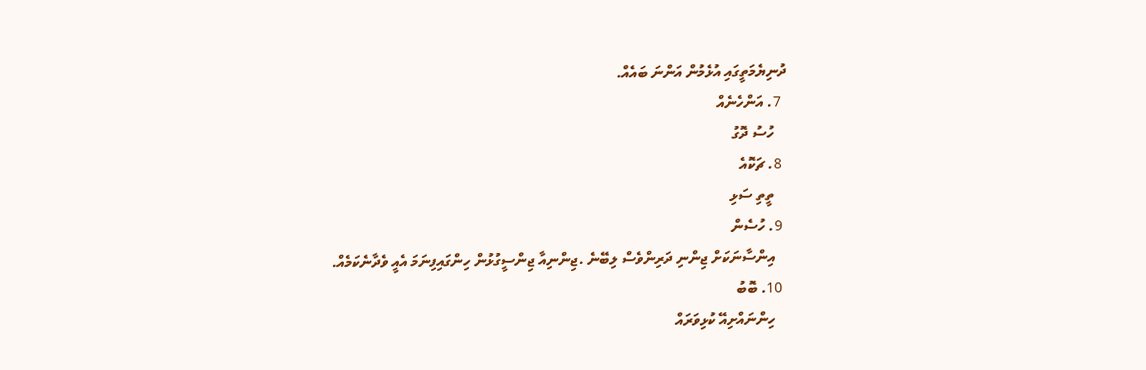ދުނިޔެމަތީގައި އުޅެމުން އަންނަ ބައެއް.
  7. އަންހެނެއް
    ހުސު ދޮގު
  8. ޗަކޮއެ
    ތީތި ސަޅި
  9. ހުސެން
    އިންސާނަކަށް ޖިންނި ދަރިންވެސް ލިބޭނެ .ޖިންނިއާ ޖިންސީގުޅުން ހިންގައިފިނަމަ އެއީ ވެދާނެކަމެއް.
  10. ބޮބު
    ހިންނައްށިއޭ ކުޅިވަރައް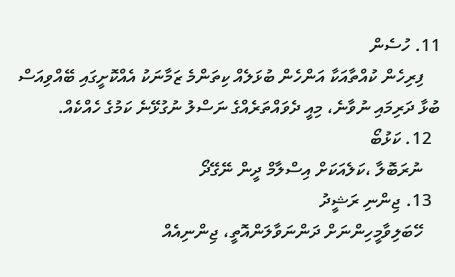11. ހުސެން
    ފިރިހެން ކުއްތާއަކާ އަންހެން ބުޅަލެއް ކިތަންމެ ޒަމާނަކު އެއްކޮށީގައި ބޭއްވިއަސް ބުޅާ ދަރިމައި ނުވާނެ، މިއީ ދެވައްތަރެއްގެ ނަސްލު ނުގުޅޭނެ ކަމުގެ ހެއްކެއް.
  12. ކަޅުބޯ
    ނުރަބޮލާ ،ކަލެއަކަށް އިސްލާމް ދީން ނޭގޭދޯ
  13. ޖިންނި ރަޝީދު
    ހޭބަލިވާމީހިންނަށް ދަންނަވާލަންއޮތީ، ޖިންނިއެއް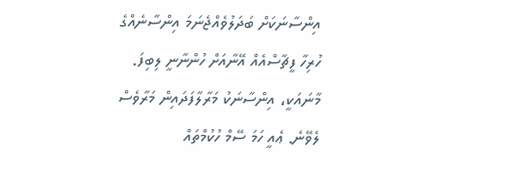އިންސާނަކަށް ބަދަލުވެއްޖެނަމަ އިންސާނެއްގެ ހުރިހާ ފީޗާސްއެއް އޭނާއަށް ހުންނާނީ ލިބިފަ. މާނައަކީ، އިންސާނަކު މަރާލާފަދައިން މަރާވެސް ލެވޭނެ. ޢެއީ ހަމަ ސޭމް ހުކުމްތައް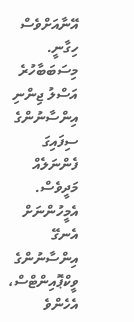އޭނާއަށްވެސް ހިގާނީ. މިސަބަބާހުރެ އަސްލު ޖިންނި އިންސާނުންގެ ސިފައިގަ ފެންނަލެއް މަދީވެސް. އެމީހުންނަށް އެނގޭ އިންސާނުންގެ ވީކްޕޮއިންޓްސް، އެހެންވެ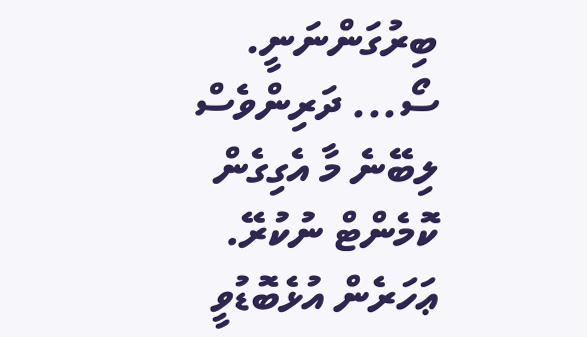ބިރުގަންނަނީ. ސޯ... ދަރިންވެސް ލިބޭނެ މާ އެގިގެން ކޮމެންޓް ނުކުރޭ. ޢަހަރެން އުޅެބޮޑުވީ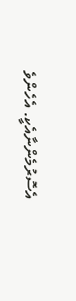އެސޮރުމެންނާއެކީ. އެހެންވެ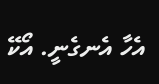އެހާ އެނގެނީ. އޯކޭ